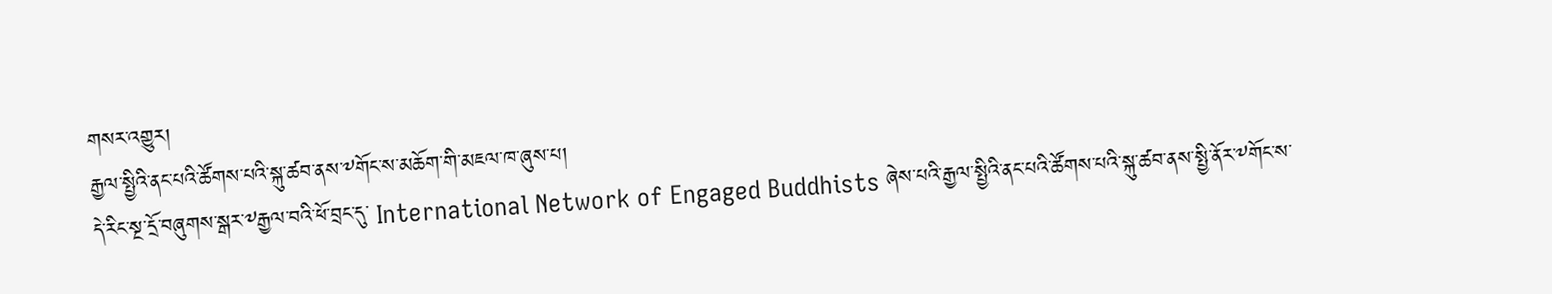གསར་འགྱུར།
རྒྱལ་སྤྱིའི་ནང་པའི་ཚོགས་པའི་སྐུ་ཚབ་ནས་༸གོང་ས་མཆོག་གི་མཇལ་ཁ་ཞུས་པ།
དེ་རིང་སྔ་དྲོ་བཞུགས་སྒར་༸རྒྱལ་བའི་ཕོ་བྲང་དུ་ International Network of Engaged Buddhists ཞེས་པའི་རྒྱལ་སྤྱིའི་ནང་པའི་ཚོགས་པའི་སྐུ་ཚབ་ནས་སྤྱི་ནོར་༸གོང་ས་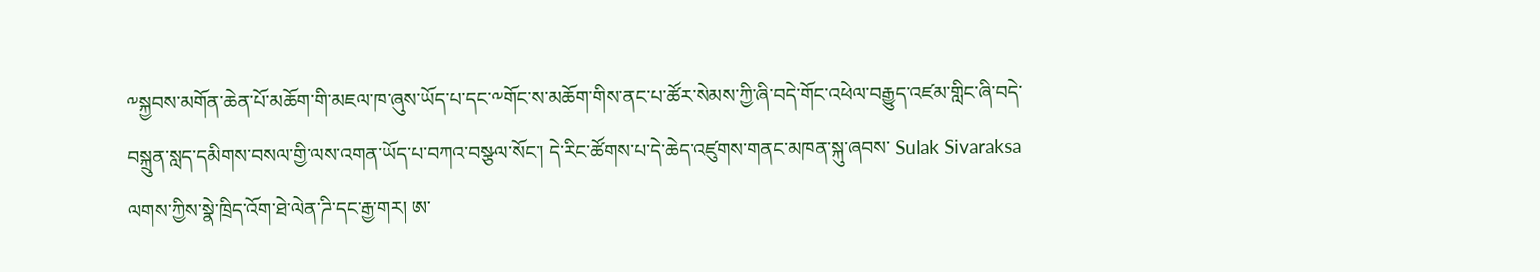༸སྐྱབས་མགོན་ཆེན་པོ་མཆོག་གི་མཇལ་ཁ་ཞུས་ཡོད་པ་དང་༸གོང་ས་མཆོག་གིས་ནང་པ་ཚོར་སེམས་ཀྱི་ཞི་བདེ་གོང་འཕེལ་བརྒྱུད་འཛམ་གླིང་ཞི་བདེ་བསྐྲུན་སླད་དམིགས་བསལ་གྱི་ལས་འགན་ཡོད་པ་བཀའ་བསྩལ་སོང་། དེ་རིང་ཚོགས་པ་དེ་ཆེད་འཛུགས་གནང་མཁན་སྐུ་ཞབས་ Sulak Sivaraksa ལགས་ཀྱིས་སྣེ་ཁྲིད་འོག་ཐེ་ལེན་ཌི་དང་རྒྱ་གར། ཨ་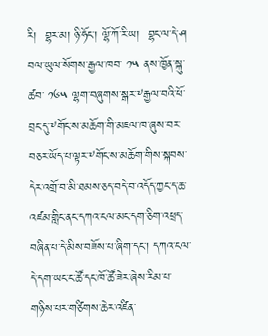རི།  བྷར་མ། ཉི་ཧོང་། ལྷོ་ཀོ་རི་ཡ།  བྷང་ལ་དེ་ཤ བལ་ཡུལ་སོགས་རྒྱལ་ཁབ་ ༡༥ ནས་ཁྱོན་སྐུ་ཚབ་ ༡༦༥ ལྷག་བཞུགས་སྒར་༸རྒྱལ་བའི་ཕོ་བྲང་དུ་༸གོང་ས་མཆོག་གི་མཇལ་ཁ་ཞུས་བར་བཅར་ཡོད་པ་ལྟར་༸གོང་ས་མཆོག་གིས་སྐབས་དེར་འགྲོ་བ་མི་ཐམས་ཅད་བདེ་བ་འདོད་ཀྱང་ད་ཆ་འཛམ་གླིང་ནང་དཀའ་ངལ་མང་དག་ཅིག་འཕྲད་བཞིན་པ་དེ་མིས་བཟོས་པ་ཞིག་དང་། དཀའ་ངལ་དེ་དག་ཡང་ང་ཚོ་དང་ཁོ་ཚོ་ཟེར་ཞེས་རིམ་པ་གཉིས་པར་གཙིགས་ཆེར་འཛིན་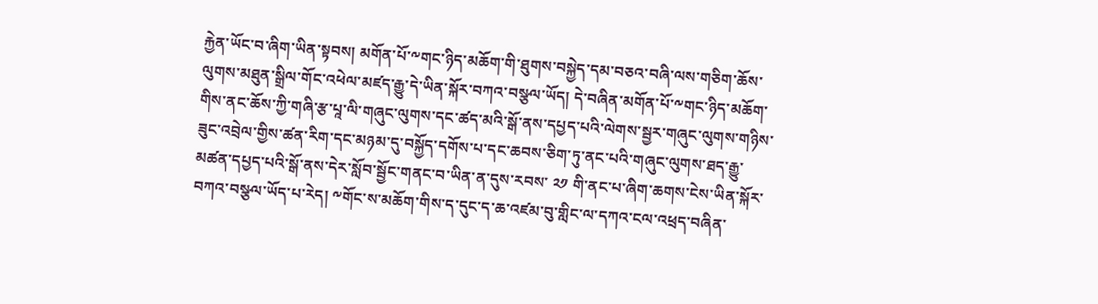རྐྱེན་ཡོང་བ་ཞིག་ཡིན་སྟབས། མགོན་པོ་༸གང་ཉིད་མཆོག་གི་ཐུགས་བསྐྱེད་དམ་བཅའ་བཞི་ལས་གཅིག་ཆོས་ལུགས་མཐུན་སྒྲིལ་གོང་འཕེལ་མཛད་རྒྱུ་དེ་ཡིན་སྐོར་བཀའ་བསྩལ་ཡོད། དེ་བཞིན་མགོན་པོ་༸གང་ཉིད་མཆོག་གིས་ནང་ཆོས་ཀྱི་གཞི་རྩ་པཱ་ལི་གཞུང་ལུགས་དང་ཚད་མའི་སྒོ་ནས་དཔྱད་པའི་ལེགས་སྦྱར་གཞུང་ལུགས་གཉིས་ཟུང་འབྲེལ་གྱིས་ཚན་རིག་དང་མཉམ་དུ་བསྐྱོད་དགོས་པ་དང་ཆབས་ཅིག་ཏུ་ནང་པའི་གཞུང་ལུགས་ཐད་རྒྱུ་མཚན་དཔྱད་པའི་སྒོ་ནས་དེར་སློབ་སྦྱོང་གནང་བ་ཡིན་ན་དུས་རབས་ ༢༡ གི་ནང་པ་ཞིག་ཆགས་ངེས་ཡིན་སྐོར་བཀའ་བསྩལ་ཡོད་པ་རེད། ༸གོང་ས་མཆོག་གིས་ད་དུང་ད་ཆ་འཛམ་བུ་གླིང་ལ་དཀའ་ངལ་འཕྲད་བཞིན་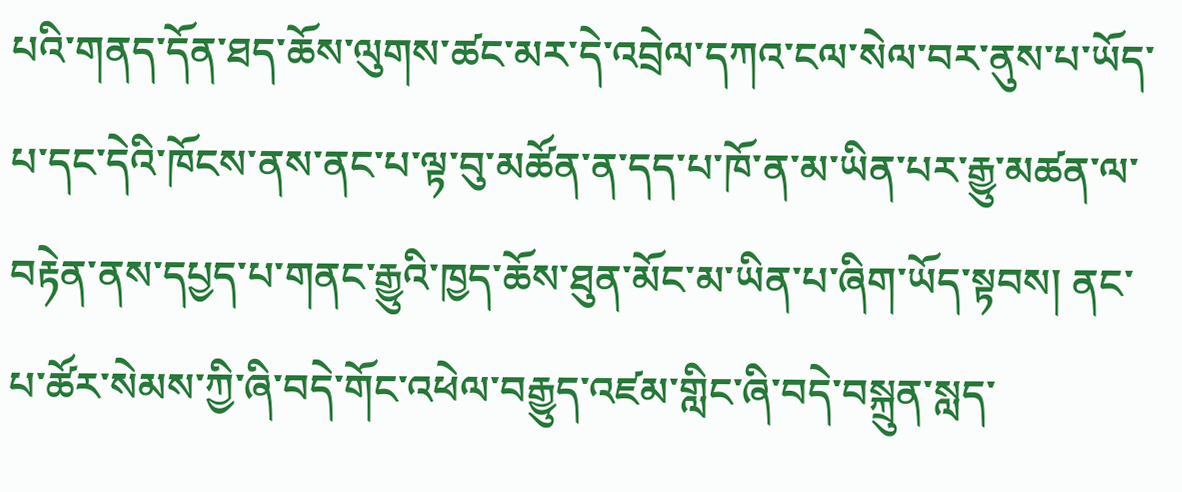པའི་གནད་དོན་ཐད་ཆོས་ལུགས་ཚང་མར་དེ་འབྲེལ་དཀའ་ངལ་སེལ་བར་ནུས་པ་ཡོད་པ་དང་དེའི་ཁོངས་ནས་ནང་པ་ལྟ་བུ་མཚོན་ན་དད་པ་ཁོ་ན་མ་ཡིན་པར་རྒྱུ་མཚན་ལ་བརྟེན་ནས་དཔྱད་པ་གནང་རྒྱུའི་ཁྱད་ཆོས་ཐུན་མོང་མ་ཡིན་པ་ཞིག་ཡོད་སྟབས། ནང་པ་ཚོར་སེམས་ཀྱི་ཞི་བདེ་གོང་འཕེལ་བརྒྱུད་འཛམ་གླིང་ཞི་བདེ་བསྐྲུན་སླད་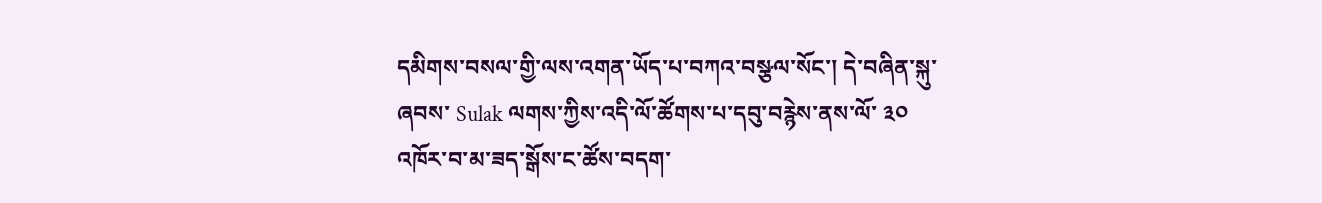དམིགས་བསལ་གྱི་ལས་འགན་ཡོད་པ་བཀའ་བསྩལ་སོང་། དེ་བཞིན་སྐུ་ཞབས་ Sulak ལགས་ཀྱིས་འདི་ལོ་ཚོགས་པ་དབུ་བརྙེས་ནས་ལོ་ ༣༠ འཁོར་བ་མ་ཟད་སྒོས་ང་ཚོས་བདག་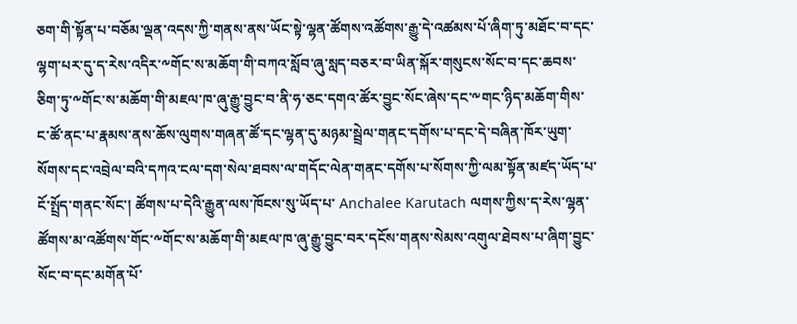ཅག་གི་སྟོན་པ་བཅོམ་ལྡན་འདས་ཀྱི་གནས་ནས་ཡོང་སྟེ་ལྷན་ཚོགས་འཚོགས་རྒྱུ་དེ་འཚམས་པོ་ཞིག་ཏུ་མཐོང་བ་དང་ལྷག་པར་དུ་ད་རེས་འདིར་༸གོང་ས་མཆོག་གི་བཀའ་སློབ་ཞུ་སླད་བཅར་བ་ཡིན་སྐོར་གསུངས་སོང་བ་དང་ཆབས་ཅིག་ཏུ་༸གོང་ས་མཆོག་གི་མཇལ་ཁ་ཞུ་རྒྱུ་བྱུང་བ་ནི་ཧ་ཅང་དགའ་ཚོར་བྱུང་སོང་ཞེས་དང་༸གང་ཉིད་མཆོག་གིས་ང་ཚོ་ནང་པ་རྣམས་ནས་ཆོས་ལུགས་གཞན་ཚོ་དང་ལྷན་དུ་མཉམ་སྦྲེལ་གནང་དགོས་པ་དང་དེ་བཞིན་ཁོར་ཡུག་སོགས་དང་འབྲེལ་བའི་དཀའ་ངལ་དག་སེལ་ཐབས་ལ་གདོང་ལེན་གནང་དགོས་པ་སོགས་ཀྱི་ལམ་སྟོན་མཛད་ཡོད་པ་ངོ་སྤྲོད་གནང་སོང་། ཚོགས་པ་དེའི་རྒྱུན་ལས་ཁོངས་སུ་ཡོད་པ་ Anchalee Karutach ལགས་ཀྱིས་ད་རེས་ལྷན་ཚོགས་མ་འཚོགས་གོང་༸གོང་ས་མཆོག་གི་མཇལ་ཁ་ཞུ་རྒྱུ་བྱུང་བར་དངོས་གནས་སེམས་འགུལ་ཐེབས་པ་ཞིག་བྱུང་སོང་བ་དང་མགོན་པོ་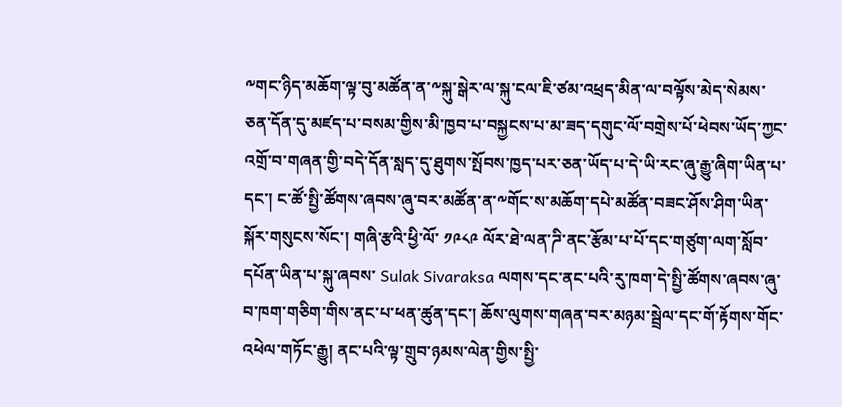༸གང་ཉིད་མཆོག་ལྟ་བུ་མཚོན་ན་༸སྐུ་སྒེར་ལ་སྐུ་ངལ་ཇི་ཙམ་འཕྲད་མིན་ལ་བལྟོས་མེད་སེམས་ཅན་དོན་དུ་མཛད་པ་བསམ་གྱིས་མི་ཁྱབ་པ་བསྐྱངས་པ་མ་ཟད་དགུང་ལོ་བགྲེས་པོ་ཕེབས་ཡོད་ཀྱང་འགྲོ་བ་གཞན་གྱི་བདེ་དོན་སླད་དུ་ཐུགས་སྤོབས་ཁྱད་པར་ཅན་ཡོད་པ་དེ་ཡི་རང་ཞུ་རྒྱུ་ཞིག་ཡིན་པ་དང་། ང་ཚོ་སྤྱི་ཚོགས་ཞབས་ཞུ་བར་མཚོན་ན་༸གོང་ས་མཆོག་དཔེ་མཚོན་བཟང་ཤོས་ཤིག་ཡིན་སྐོར་གསུངས་སོང་། གཞི་རྩའི་ཕྱི་ལོ་ ༡༩༨༩ ལོར་ཐེ་ལན་ཌི་ནང་རྩོམ་པ་པོ་དང་གཙུག་ལག་སློབ་དཔོན་ཡིན་པ་སྐུ་ཞབས་ Sulak Sivaraksa ལགས་དང་ནང་པའི་རུ་ཁག་དེ་སྤྱི་ཚོགས་ཞབས་ཞུ་བ་ཁག་གཅིག་གིས་ནང་པ་ཕན་ཚུན་དང་། ཆོས་ལུགས་གཞན་བར་མཉམ་སྦྲེལ་དང་གོ་རྟོགས་གོང་འཕེལ་གཏོང་རྒྱུ། ནང་པའི་ལྟ་གྲུབ་ཉམས་ལེན་གྱིས་སྤྱི་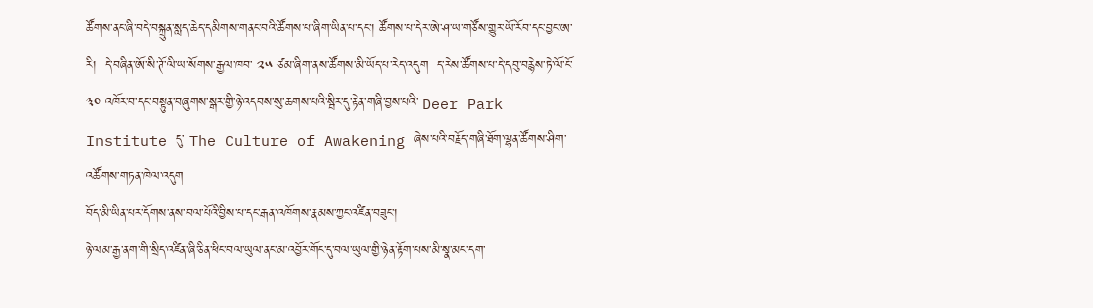ཚོགས་ནང་ཞི་བདེ་བསྐྲུན་སླད་ཆེད་དམིགས་གནང་བའི་ཚོགས་པ་ཞིག་ཡིན་པ་དང་། ཚོགས་པ་དེར་ཨེ་ཤ་ཡ་གཙོས་གྱུར་ཡོ་རོབ་དང་བྱང་ཨ་རི།  དེ་བཞིན་ཨོ་སི་ཊོ་ལི་ཡ་སོགས་རྒྱལ་ཁབ་ ༢༥ ཙམ་ཞིག་ནས་ཚོགས་མི་ཡོད་པ་རེད་འདུག  ད་རེས་ཚོགས་པ་དེ་དབུ་བརྙེས་ཏེ་ལོ་ངོ་ ༣༠ འཁོར་བ་དང་བསྟུན་བཞུགས་སྒར་གྱི་ཉེ་འདབས་སུ་ཆགས་པའི་སྦིར་དུ་རྟེན་གཞི་བྱས་པའི་ Deer Park Institute དུ་ The Culture of Awakening ཞེས་པའི་བརྗོད་གཞི་ཐོག་ལྷན་ཚོགས་ཤིག་འཚོགས་གཏན་ཁེལ་འདུག
བོད་མི་ཡིན་པར་དོགས་ནས་བལ་པོའི་བྱིས་པ་དང་རྒན་འཁོགས་རྣམས་ཀྱང་འཛིན་བཟུང་།
ཉེ་ལམ་རྒྱ་ནག་གི་སྲིད་འཛིན་ཞི་ཅིན་ཕིང་བལ་ཡུལ་ནང་མ་འབྱོར་གོང་དུ་བལ་ཡུལ་གྱི་ཉེན་རྟོག་པས་མི་སྣ་མང་དག་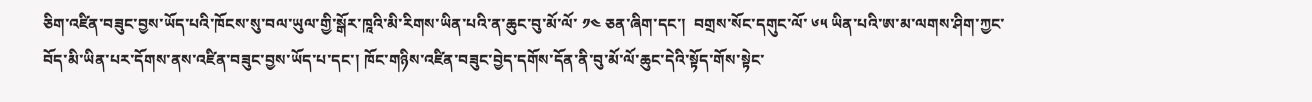ཅིག་འཛིན་བཟུང་བྱས་ཡོད་པའི་ཁོངས་སུ་བལ་ཡུལ་གྱི་སྒོར་ཁཱའི་མི་རིགས་ཡིན་པའི་ན་ཆུང་བུ་མོ་ལོ་ ༡༤ ཅན་ཞིག་དང་།  བགྲས་སོང་དགུང་ལོ་ ༦༥ ཡིན་པའི་ཨ་མ་ལགས་ཤིག་ཀྱང་བོད་མི་ཡིན་པར་དོགས་ནས་འཛིན་བཟུང་བྱས་ཡོད་པ་དང་། ཁོང་གཉིས་འཛིན་བཟུང་བྱེད་དགོས་དོན་ནི་བུ་མོ་ལོ་ཆུང་དེའི་སྟོད་གོས་སྟེང་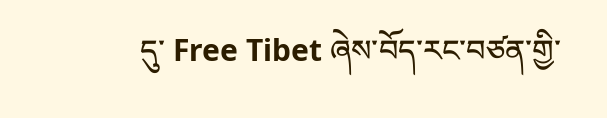དུ་ Free Tibet ཞེས་བོད་རང་བཙན་གྱི་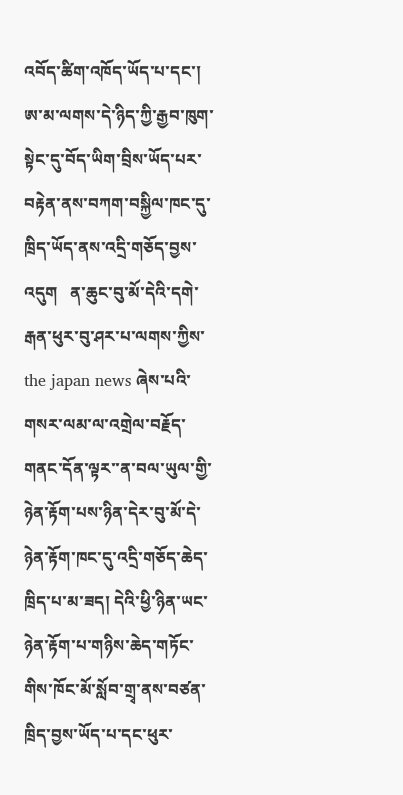འབོད་ཚིག་འཁོད་ཡོད་པ་དང་། ཨ་མ་ལགས་དེ་ཉིད་ཀྱི་རྒྱབ་ཁུག་སྟེང་དུ་བོད་ཡིག་བྲིས་ཡོད་པར་བརྟེན་ནས་བཀག་བསྐྱིལ་ཁང་དུ་ཁྲིད་ཡོད་ནས་འདྲི་གཅོད་བྱས་འདུག   ན་ཆུང་བུ་མོ་དེའི་དགེ་རྒན་ཕུར་བུ་ཤར་པ་ལགས་ཀྱིས་ the japan news ཞེས་པའི་གསར་ལམ་ལ་འགྲེལ་བརྗོད་གནང་དོན་ལྟར་་ན་བལ་ཡུལ་གྱི་ཉེན་རྟོག་པས་ཉིན་དེར་བུ་མོ་དེ་ཉེན་རྟོག་ཁང་དུ་འདྲི་གཅོད་ཆེད་ཁྲིད་པ་མ་ཟད། དེའི་ཕྱི་ཉིན་ཡང་ཉེན་རྟོག་པ་གཉིས་ཆེད་གཏོང་གིས་ཁོང་མོ་སློབ་གྲྭ་ནས་བཙན་ཁྲིད་བྱས་ཡོད་པ་དང་ཕུར་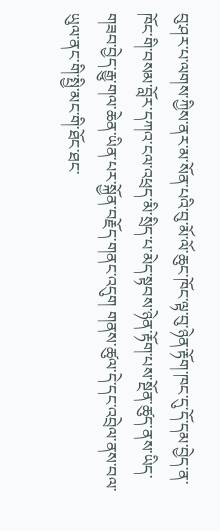བུ་ཤར་པ་ལགས་ཀྱིས་ནར་མ་སོན་པའི་བུ་མོ་ལོ་ཆུང་ཁོང་ལྟ་བུ་ཉེན་རྟོག་ཁང་དུ་དོ་དམ་བྱེད་ན་ཁོང་གི་བསམ་བློར་དཀའ་ངལ་འཕྲད་མི་སྲིད་པ་མེད་སྟབས་ཉེན་རྟོག་པས་སྔོན་ཚུད་ནས་ཡིད་གཟབ་བྱེད་རྒྱུ་གལ་ཆེན་ཡིན་པར་སྐྱོན་བརྗོད་གནང་འདུག གནས་ཚུལ་དེ་དང་འབྲེལ་ནས་བལ་ཡུལ་ནང་གི་སྤྱི་མང་གི་ཐོང་ཐང་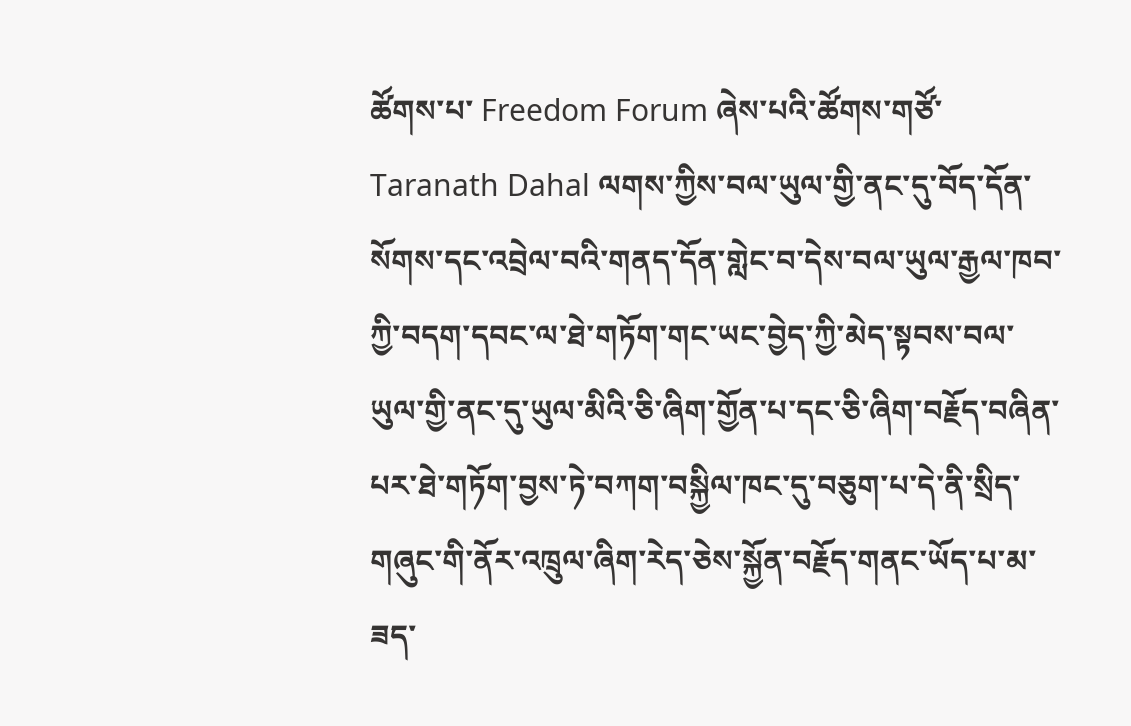ཚོགས་པ་ Freedom Forum ཞེས་པའི་ཚོགས་གཙོ་ Taranath Dahal ལགས་ཀྱིས་བལ་ཡུལ་གྱི་ནང་དུ་བོད་དོན་སོགས་དང་འབྲེལ་བའི་གནད་དོན་གླེང་བ་དེས་བལ་ཡུལ་རྒྱལ་ཁབ་ཀྱི་བདག་དབང་ལ་ཐེ་གཏོག་གང་ཡང་བྱེད་ཀྱི་མེད་སྟབས་བལ་ཡུལ་གྱི་ནང་དུ་ཡུལ་མིའི་ཅི་ཞིག་གྱོན་པ་དང་ཅི་ཞིག་བརྗོད་བཞིན་པར་ཐེ་གཏོག་བྱས་ཏེ་བཀག་བསྐྱིལ་ཁང་དུ་བཅུག་པ་དེ་ནི་སྲིད་གཞུང་གི་ནོར་འཁྲུལ་ཞིག་རེད་ཅེས་སྐྱོན་བརྗོད་གནང་ཡོད་པ་མ་ཟད་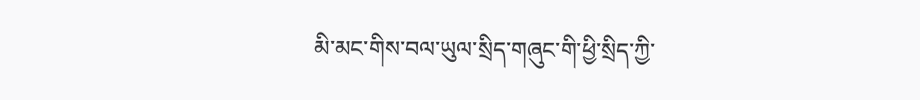མི་མང་གིས་བལ་ཡུལ་སྲིད་གཞུང་གི་ཕྱི་སྲིད་ཀྱི་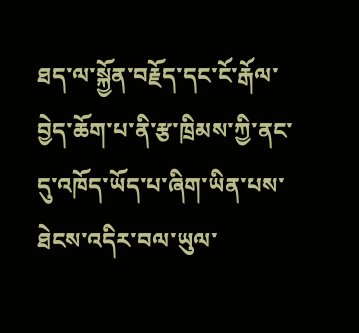ཐད་ལ་སྐྱོན་བརྗོད་དང་ངོ་རྒོལ་བྱེད་ཆོག་པ་ནི་རྩ་ཁྲིམས་ཀྱི་ནང་དུ་འཁོད་ཡོད་པ་ཞིག་ཡིན་པས་ཐེངས་འདིར་བལ་ཡུལ་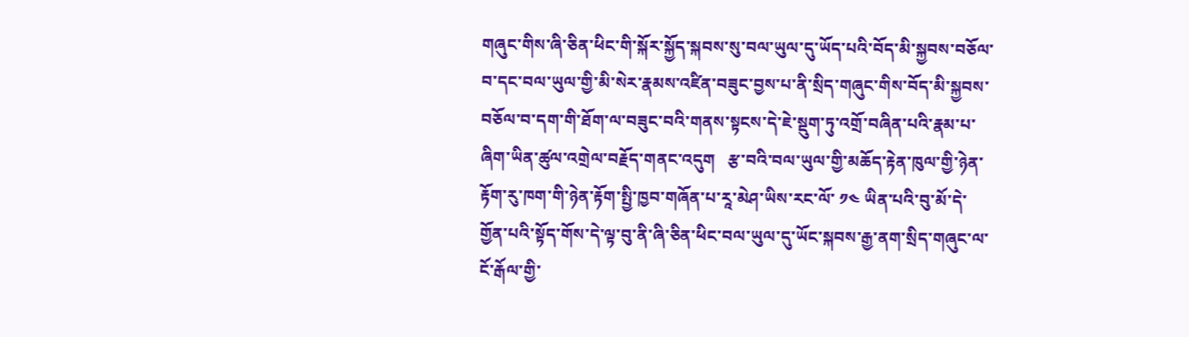གཞུང་གིས་ཞི་ཅིན་ཕིང་གི་སྐོར་སྐྱོད་སྐབས་སུ་བལ་ཡུལ་དུ་ཡོད་པའི་བོད་མི་སྐྱབས་བཅོལ་བ་དང་བལ་ཡུལ་གྱི་མི་སེར་རྣམས་འཛིན་བཟུང་བྱས་པ་ནི་སྲིད་གཞུང་གིས་བོད་མི་སྐྱབས་བཅོལ་བ་དག་གི་ཐོག་ལ་བཟུང་བའི་གནས་སྟངས་དེ་ཇེ་སྡུག་ཏུ་འགྲོ་བཞིན་པའི་རྣམ་པ་ཞིག་ཡིན་ཚུལ་འགྲེལ་བརྗོད་གནང་འདུག   རྩ་བའི་བལ་ཡུལ་གྱི་མཆོད་རྟེན་ཁུལ་གྱི་ཉེན་རྟོག་རུ་ཁག་གི་ཉེན་རྟོག་སྤྱི་ཁྱབ་གཞོན་པ་རཱ་མེཤ་ཡིས་རང་ལོ་ ༡༤ ཡིན་པའི་བུ་མོ་དེ་གྱོན་པའི་སྟོད་གོས་དེ་ལྟ་བུ་ནི་ཞི་ཅིན་ཕིང་བལ་ཡུལ་དུ་ཡོང་སྐབས་རྒྱ་ནག་སྲིད་གཞུང་ལ་ངོ་རྒོལ་གྱི་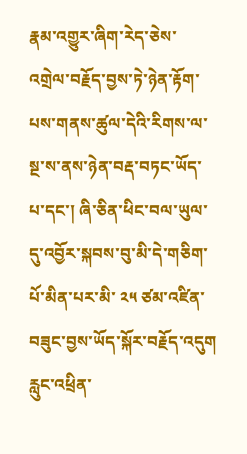རྣམ་འགྱུར་ཞིག་རེད་ཅེས་འགྲེལ་བརྗོད་བྱས་ཏེ་ཉེན་རྟོག་པས་གནས་ཚུལ་དེའི་རིགས་ལ་སྔ་ས་ནས་ཉེན་བརྡ་བཏང་ཡོད་པ་དང་། ཞི་ཅིན་ཕིང་བལ་ཡུལ་དུ་འབྱོར་སྐབས་བུ་མི་དེ་གཅིག་པོ་མིན་པར་མི་ ༢༥ ཙམ་འཛིན་བཟུང་བྱས་ཡོད་སྐོར་བརྗོད་འདུག   རླུང་འཕྲིན་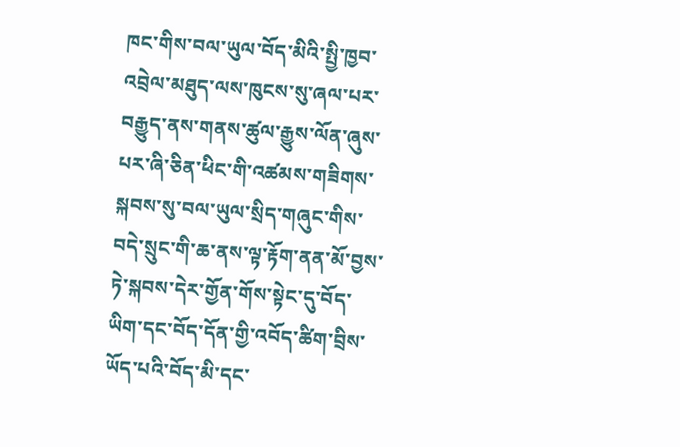ཁང་གིས་བལ་ཡུལ་བོད་མིའི་སྤྱི་ཁྱབ་འབྲེལ་མཐུད་ལས་ཁུངས་སུ་ཞལ་པར་བརྒྱུད་ནས་གནས་ཚུལ་རྒྱུས་ལོན་ཞུས་པར་ཞི་ཅིན་ཕིང་གི་འཚམས་གཟིགས་སྐབས་སུ་བལ་ཡུལ་སྲིད་གཞུང་གིས་བདེ་སྲུང་གི་ཆ་ནས་ལྟ་རྟོག་ནན་མོ་བྱས་ཏེ་སྐབས་དེར་གྱོན་གོས་སྟེང་དུ་བོད་ཡིག་དང་བོད་དོན་གྱི་འབོད་ཚིག་བྲིས་ཡོད་པའི་བོད་མི་དང་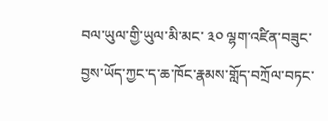བལ་ཡུལ་གྱི་ཡུལ་མི་མང་ ༣༠ ལྷག་འཛིན་བཟུང་བྱས་ཡོད་ཀྱང་ད་ཆ་ཁོང་རྣམས་གློད་བཀྲོལ་བཏང་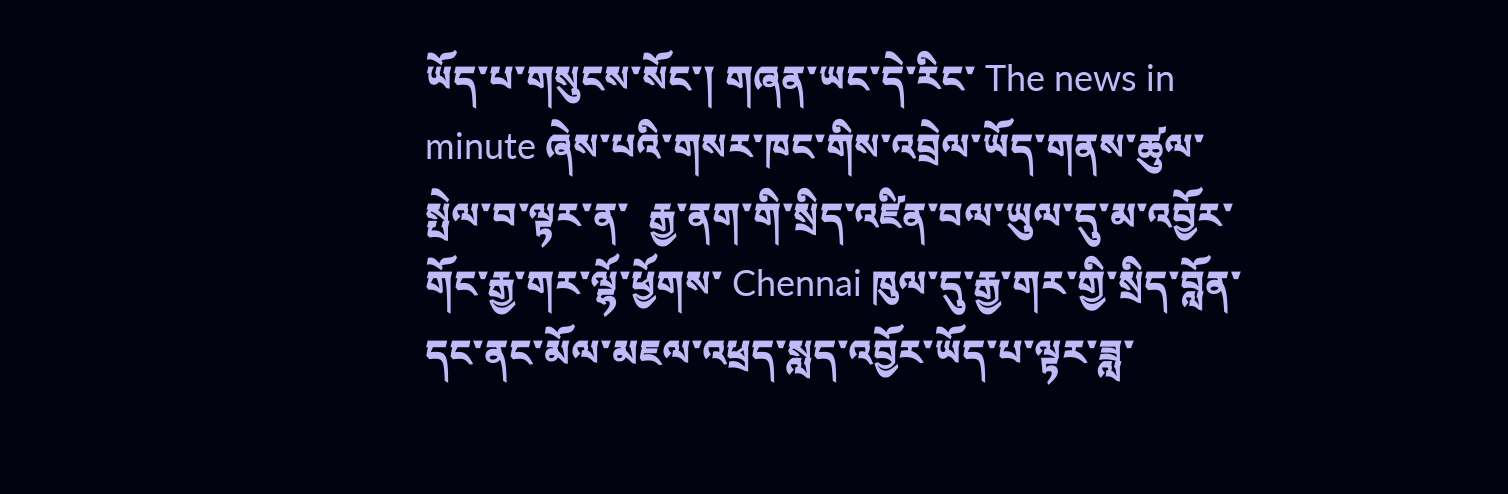ཡོད་པ་གསུངས་སོང་། གཞན་ཡང་དེ་རིང་ The news in minute ཞེས་པའི་གསར་ཁང་གིས་འབྲེལ་ཡོད་གནས་ཚུལ་སྤེལ་བ་ལྟར་ན་  རྒྱ་ནག་གི་སྲིད་འཛིན་བལ་ཡུལ་དུ་མ་འབྱོར་གོང་རྒྱ་གར་ལྷོ་ཕྱོགས་ Chennai ཁུལ་དུ་རྒྱ་གར་གྱི་སྲིད་བློན་དང་ནང་མོལ་མཇལ་འཕྲད་སླད་འབྱོར་ཡོད་པ་ལྟར་ཟླ་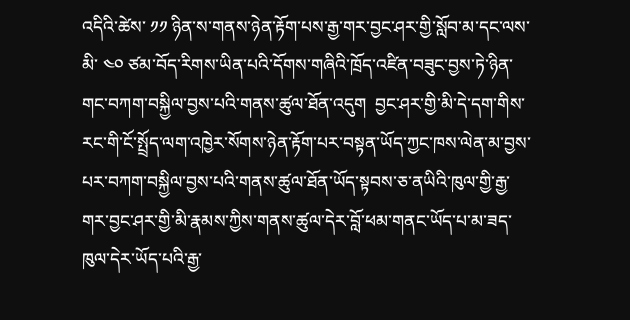འདིའི་ཚེས་ ༡༡ ཉིན་ས་གནས་ཉེན་རྟོག་པས་རྒྱ་གར་བྱང་ཤར་གྱི་སློབ་མ་དང་ལས་མི་ ༤༠ ཙམ་བོད་རིགས་ཡིན་པའི་དོགས་གཞིའི་ཁྲོད་འཛིན་བཟུང་བྱས་ཏེ་ཉིན་གང་བཀག་བསྐྱིལ་བྱས་པའི་གནས་ཚུལ་ཐོན་འདུག  བྱང་ཤར་གྱི་མི་དེ་དག་གིས་རང་གི་ངོ་སྤྲོད་ལག་འཁྱེར་སོགས་ཉེན་རྟོག་པར་བསྟན་ཡོད་ཀྱང་ཁས་ལེན་མ་བྱས་པར་བཀག་བསྐྱིལ་བྱས་པའི་གནས་ཚུལ་ཐོན་ཡོད་སྟབས་ཅ་ནཡིའི་ཁུལ་གྱི་རྒྱ་གར་བྱང་ཤར་གྱི་མི་རྣམས་ཀྱིས་གནས་ཚུལ་དེར་བློ་ཕམ་གནང་ཡོད་པ་མ་ཟད་ཁུལ་དེར་ཡོད་པའི་རྒྱ་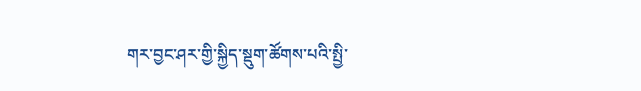གར་བྱང་ཤར་གྱི་སྐྱིད་སྡུག་ཚོགས་པའི་སྤྱི་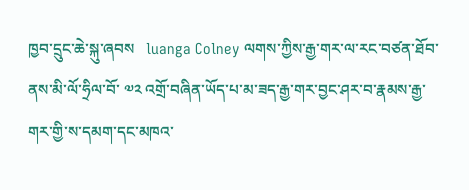ཁྱབ་དྲུང་ཆེ་སྐུ་ཞབས   luanga Colney ལགས་ཀྱིས་རྒྱ་གར་ལ་རང་བཙན་ཐོབ་ནས་མི་ལོ་ཧྲིལ་བོ་ ༧༢ འགྲོ་བཞིན་ཡོད་པ་མ་ཟད་རྒྱ་གར་བྱང་ཤར་བ་རྣམས་རྒྱ་གར་གྱི་ས་དམག་དང་མཁའ་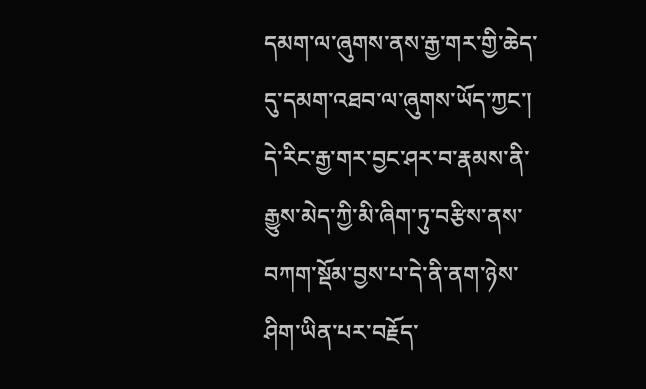དམག་ལ་ཞུགས་ནས་རྒྱ་གར་གྱི་ཆེད་དུ་དམག་འཐབ་ལ་ཞུགས་ཡོད་ཀྱང་། དེ་རིང་རྒྱ་གར་བྱང་ཤར་བ་རྣམས་ནི་རྒྱུས་མེད་ཀྱི་མི་ཞིག་ཏུ་བརྩིས་ནས་བཀག་སྡོམ་བྱས་པ་དེ་ནི་ནག་ཉེས་ཤིག་ཡིན་པར་བརྗོད་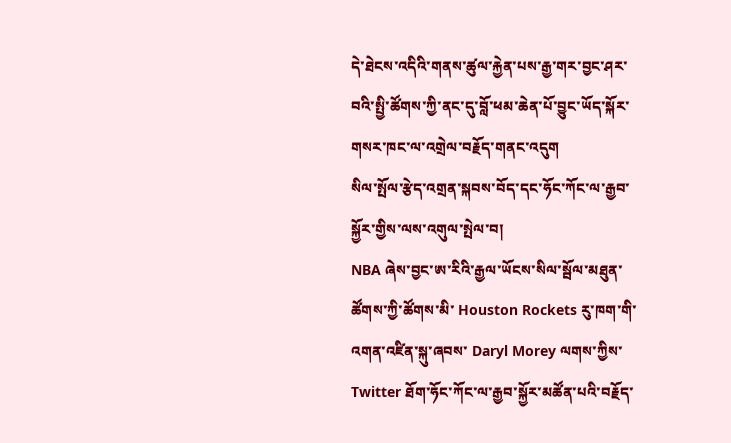དེ་ཐེངས་འདིའི་གནས་ཚུལ་རྐྱེན་པས་རྒྱ་གར་བྱང་ཤར་བའི་སྤྱི་ཚོགས་ཀྱི་ནང་དུ་བློ་ཕམ་ཆེན་པོ་བྱུང་ཡོད་སྐོར་གསར་ཁང་ལ་འགྲེལ་བརྗོད་གནང་འདུག
སིལ་སྤོལ་རྩེད་འགྲན་སྐབས་བོད་དང་ཧོང་ཀོང་ལ་རྒྱབ་སྐྱོར་གྱིས་ལས་འགུལ་སྤེལ་བ།
NBA ཞེས་བྱང་ཨ་རིའི་རྒྱལ་ཡོངས་སིལ་སྦོལ་མཐུན་ཚོགས་ཀྱི་ཚོགས་མི་ Houston Rockets རུ་ཁག་གི་འགན་འཛིན་སྐུ་ཞབས་ Daryl Morey ལགས་ཀྱིས་ Twitter ཐོག་ཧོང་ཀོང་ལ་རྒྱབ་སྐྱོར་མཚོན་པའི་བརྗོད་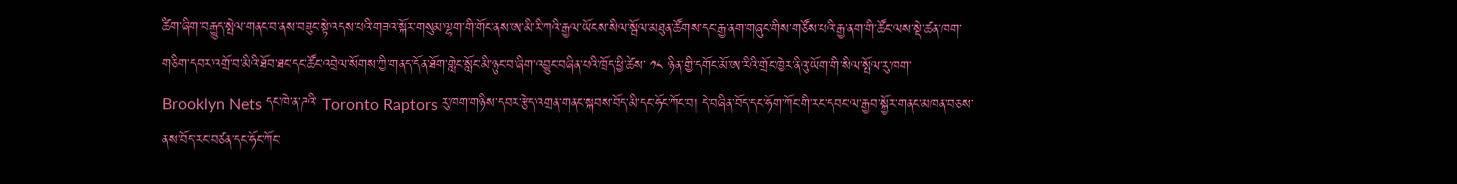ཚིག་ཞིག་བརྒྱུད་སྤེལ་གནང་བ་ནས་བཟུང་སྟེ་འདས་པའི་གཟའ་སྐོར་གསུམ་ལྷག་གི་གོང་ནས་ཨ་མི་རི་ཀའི་རྒྱལ་ཡོངས་སིལ་སྦོལ་མཐུན་ཚོགས་དང་རྒྱ་ནག་གཞུང་གིས་གཙོས་པའི་རྒྱ་ནག་གི་ཚོང་ལས་སྡེ་ཚན་ཁག་གཅིག་དབར་འགྲོ་བ་མིའི་ཐོབ་ཐང་དང་ཚོང་འབྲེལ་སོགས་ཀྱི་གནད་དོན་ཐོག་གླེང་སློང་མི་ཉུང་བ་ཞིག་འབྱུང་བཞིན་པའི་ཁྲོད་ཕྱི་ཚེས་ ༡༨ ཉིན་གྱི་དགོང་མོ་ཨ་རིའི་གྲོང་ཁྱེར་ནིའུ་ཡོག་གི་སིལ་སྤོལ་རུ་ཁག་ Brooklyn Nets དང་ཁེ་ན་ཌའི་ Toronto Raptors རུ་ཁག་གཉིས་དབར་རྩེད་འགྲན་གནང་སྐབས་བོད་མི་དང་ཧོང་ཀོང་བ། དེ་བཞིན་བོད་དང་ཧོག་ཀོང་གི་རང་དབང་ལ་རྒྱབ་སྐྱོར་གནང་མཁན་བཅས་ནས་བོད་རང་བཙན་དང་ཧོང་ཀོང་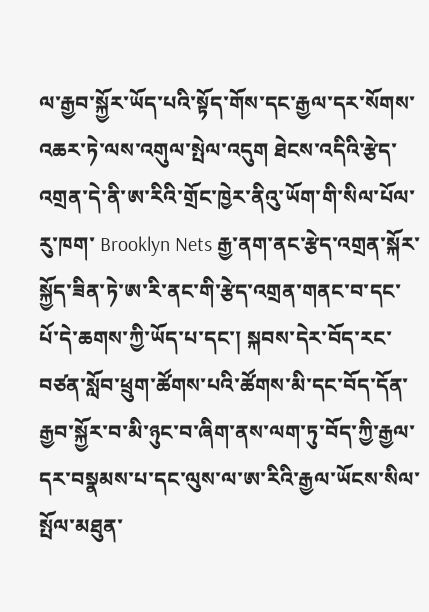ལ་རྒྱབ་སྐྱོར་ཡོད་པའི་སྟོད་གོས་དང་རྒྱལ་དར་སོགས་འཆར་ཏེ་ལས་འགུལ་སྤེལ་འདུག ཐེངས་འདིའི་རྩེད་འགྲན་དེ་ནི་ཨ་རིའི་གྲོང་ཁྱེར་ནིའུ་ཡོག་གི་སིལ་པོལ་རུ་ཁག་ Brooklyn Nets རྒྱ་ནག་ནང་རྩེད་འགྲན་སྐོར་སྐྱོད་ཟིན་ཏེ་ཨ་རི་ནང་གི་རྩེད་འགྲན་གནང་བ་དང་པོ་དེ་ཆགས་ཀྱི་ཡོད་པ་དང་། སྐབས་དེར་བོད་རང་བཙན་སློབ་ཕྲུག་ཚོགས་པའི་ཚོགས་མི་དང་བོད་དོན་རྒྱབ་སྐྱོར་བ་མི་ཉུང་བ་ཞིག་ནས་ལག་ཏུ་བོད་ཀྱི་རྒྱལ་དར་བསྣམས་པ་དང་ལུས་ལ་ཨ་རིའི་རྒྱལ་ཡོངས་སིལ་སྤོལ་མཐུན་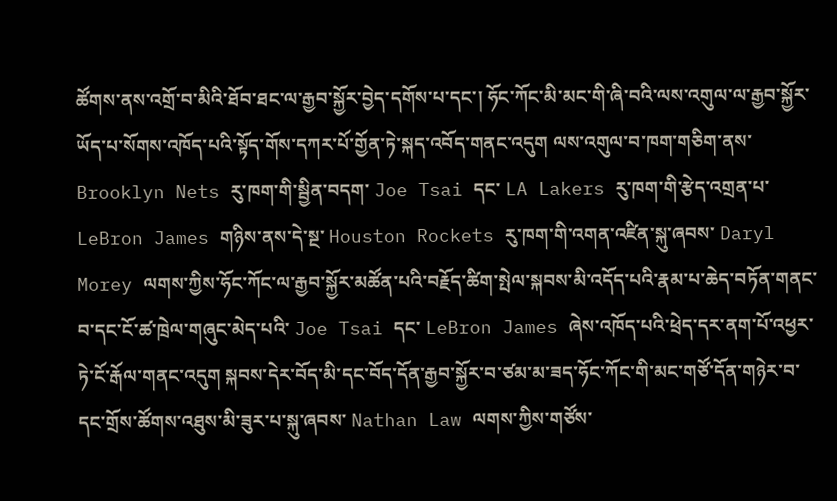ཚོགས་ནས་འགྲོ་བ་མིའི་ཐོབ་ཐང་ལ་རྒྱབ་སྐྱོར་བྱེད་དགོས་པ་དང་། ཧོང་ཀོང་མི་མང་གི་ཞི་བའི་ལས་འགུལ་ལ་རྒྱབ་སྐྱོར་ཡོད་པ་སོགས་འཁོད་པའི་སྟོད་གོས་དཀར་པོ་གྱོན་ཏེ་སྐད་འབོད་གནང་འདུག ལས་འགུལ་བ་ཁག་གཅིག་ནས་ Brooklyn Nets རུ་ཁག་གི་སྦྱིན་བདག་ Joe Tsai དང་ LA Lakers རུ་ཁག་གི་རྩེད་འགྲན་པ་ LeBron James གཉིས་ནས་དེ་སྔ་ Houston Rockets རུ་ཁག་གི་འགན་འཛིན་སྐུ་ཞབས་ Daryl Morey ལགས་ཀྱིས་ཧོང་ཀོང་ལ་རྒྱབ་སྐྱོར་མཚོན་པའི་བརྗོད་ཚིག་སྤེལ་སྐབས་མི་འདོད་པའི་རྣམ་པ་ཆེད་བཏོན་གནང་བ་དང་ངོ་ཚ་ཁྲེལ་གཞུང་མེད་པའི་ Joe Tsai དང་ LeBron James ཞེས་འཁོད་པའི་ཕྲེད་དར་ནག་པོ་འཕྱར་ཏེ་ངོ་རྒོལ་གནང་འདུག སྐབས་དེར་བོད་མི་དང་བོད་དོན་རྒྱབ་སྐྱོར་བ་ཙམ་མ་ཟད་ཧོང་ཀོང་གི་མང་གཙོ་དོན་གཉེར་བ་དང་གྲོས་ཚོགས་འཐུས་མི་ཟུར་པ་སྐུ་ཞབས་ Nathan Law ལགས་ཀྱིས་གཙོས་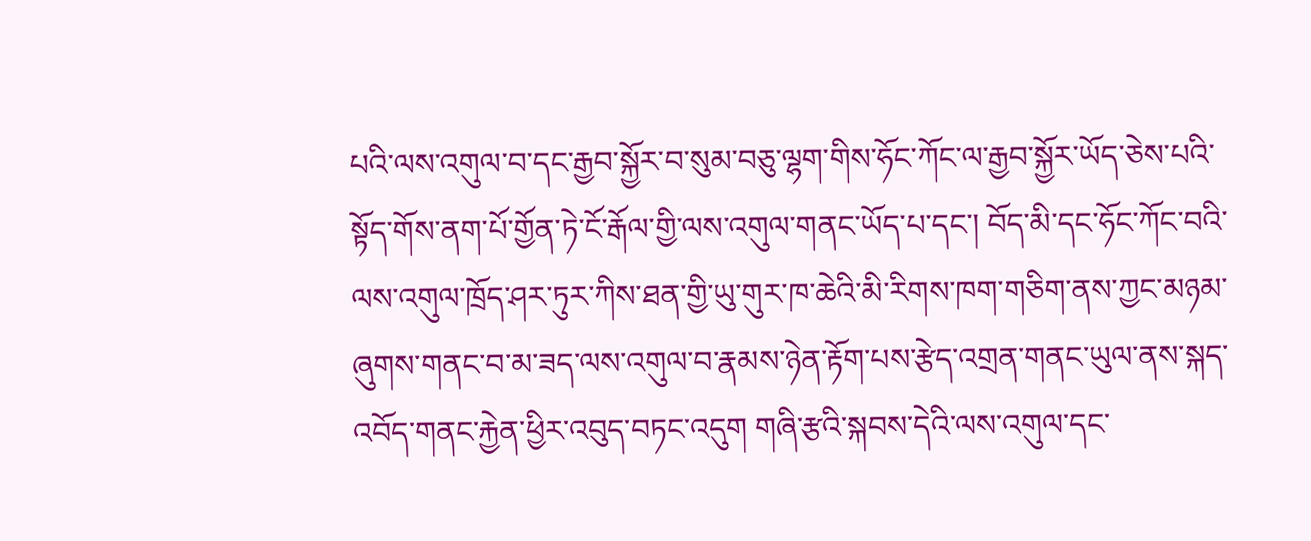པའི་ལས་འགུལ་བ་དང་རྒྱབ་སྐྱོར་བ་སུམ་བཅུ་ལྷག་གིས་ཧོང་ཀོང་ལ་རྒྱབ་སྐྱོར་ཡོད་ཅེས་པའི་སྟོད་གོས་ནག་པོ་གྱོན་ཏེ་ངོ་རྒོལ་གྱི་ལས་འགུལ་གནང་ཡོད་པ་དང་། བོད་མི་དང་ཧོང་ཀོང་བའི་ལས་འགུལ་ཁྲོད་ཤར་ཏུར་ཀིས་ཐན་གྱི་ཡུ་གུར་ཁ་ཆེའི་མི་རིགས་ཁག་གཅིག་ནས་ཀྱང་མཉམ་ཞུགས་གནང་བ་མ་ཟད་ལས་འགུལ་བ་རྣམས་ཉེན་རྟོག་པས་རྩེད་འགྲན་གནང་ཡུལ་ནས་སྐད་འབོད་གནང་རྐྱེན་ཕྱིར་འབུད་བཏང་འདུག གཞི་རྩའི་སྐབས་དེའི་ལས་འགུལ་དང་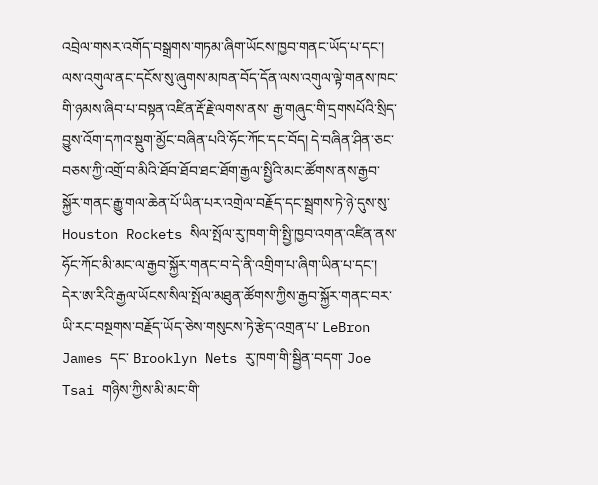འབྲེལ་གསར་འགོད་བསྒྲགས་གཏམ་ཞིག་ཡོངས་ཁྱབ་གནང་ཡོད་པ་དང་། ལས་འགུལ་ནང་དངོས་སུ་ཞུགས་མཁན་བོད་དོན་ལས་འགུལ་ལྟེ་གནས་ཁང་གི་ཉམས་ཞིབ་པ་བསྟན་འཛིན་རྡོ་རྗེ་ལགས་ནས་ རྒྱ་གཞུང་གི་དྲགསཔོའི་སྲིད་བྱུས་འོག་དཀའ་སྡུག་མྱོང་བཞིན་པའི་ཧོང་ཀོང་དང་བོད། དེ་བཞིན་ཤིན་ཅང་བཅས་ཀྱི་འགྲོ་བ་མིའི་ཐོབ་ཐོབ་ཐང་ཐོག་རྒྱལ་སྤྱིའི་མང་ཚོགས་ནས་རྒྱབ་སྐྱོར་གནང་རྒྱུ་གལ་ཆེན་པོ་ཡིན་པར་འགྲེལ་བརྗོད་དང་སྦྲགས་ཏེ་ཉེ་དུས་སུ་ Houston Rockets སིལ་སྤོལ་རུ་ཁག་གི་སྤྱི་ཁྱབ་འགན་འཛིན་ནས་ཧོང་ཀོང་མི་མང་ལ་རྒྱབ་སྐྱོར་གནང་བ་དེ་ནི་འགྲིག་པ་ཞིག་ཡིན་པ་དང་། དེར་ཨ་རིའི་རྒྱལ་ཡོངས་སིལ་སྤོལ་མཐུན་ཚོགས་ཀྱིས་རྒྱབ་སྐྱོར་གནང་བར་ཡི་རང་བསྔགས་བརྗོད་ཡོད་ཅེས་གསུངས་ཏེ་རྩེད་འགྲན་པ་ LeBron James དང་ Brooklyn Nets རུ་ཁག་གི་སྦྱིན་བདག་ Joe Tsai གཉིས་ཀྱིས་མི་མང་གི་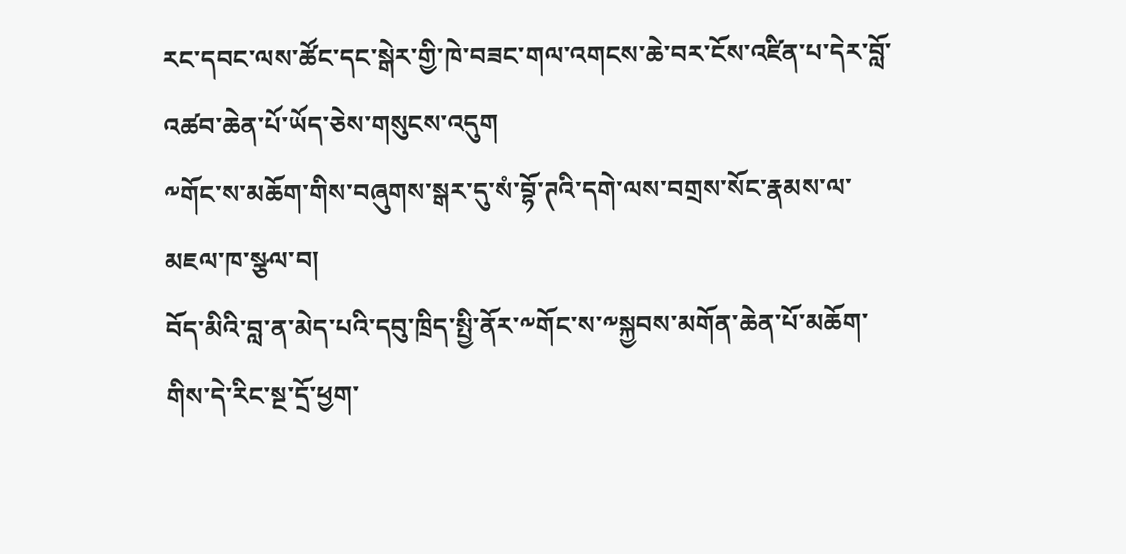རང་དབང་ལས་ཚོང་དང་སྒེར་གྱི་ཁེ་བཟང་གལ་འགངས་ཆེ་བར་ངོས་འཛིན་པ་དེར་བློ་འཚབ་ཆེན་པོ་ཡོད་ཅེས་གསུངས་འདུག
༸གོང་ས་མཆོག་གིས་བཞུགས་སྒར་དུ་སཾ་བྷོ་ཊའི་དགེ་ལས་བགྲས་སོང་རྣམས་ལ་མཇལ་ཁ་སྩལ་བ།
བོད་མིའི་བླ་ན་མེད་པའི་དབུ་ཁྲིད་སྤྱི་ནོར་༸གོང་ས་༸སྐྱབས་མགོན་ཆེན་པོ་མཆོག་གིས་དེ་རིང་སྔ་དྲོ་ཕྱག་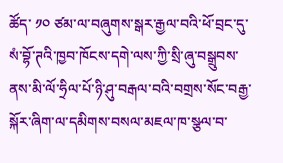ཚོད་ ༡༠ ཙམ་ལ་བཞུགས་སྒར་རྒྱལ་བའི་ཕོ་བྲང་དུ་སཾ་བྷོ་ཊའི་ཁྱབ་ཁོངས་དགེ་ལས་ཀྱི་སྲི་ཞུ་བསྒྲུབས་ནས་མི་ལོ་ཧྲིལ་པོ་ཉི་ཤུ་བརྒལ་བའི་བགྲས་སོང་བརྒྱ་སྐོར་ཞིག་ལ་དམིགས་བསལ་མཇལ་ཁ་སྩལ་བ་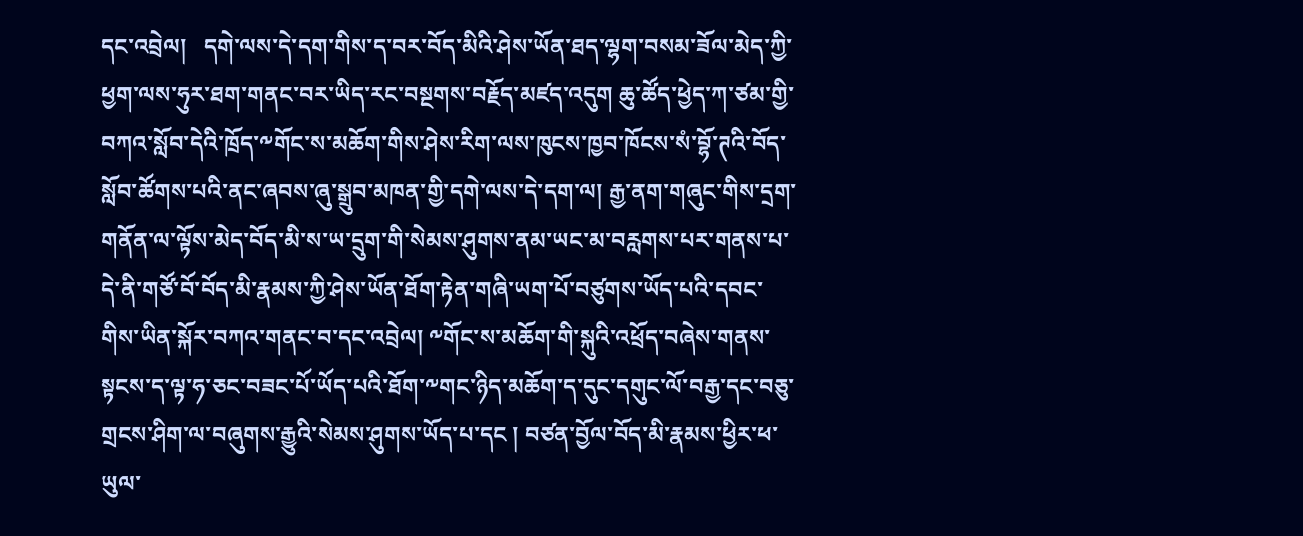དང་འབྲེལ།   དགེ་ལས་དེ་དག་གིས་ད་བར་བོད་མིའི་ཤེས་ཡོན་ཐད་ལྷག་བསམ་ཟོལ་མེད་ཀྱི་ཕྱག་ལས་ཧུར་ཐག་གནང་བར་ཡིད་རང་བསྔགས་བརྗོད་མཛད་འདུག ཆུ་ཚོད་ཕྱེད་ཀ་ཙམ་གྱི་བཀའ་སློབ་དེའི་ཁྲོད་༸གོང་ས་མཆོག་གིས་ཤེས་རིག་ལས་ཁུངས་ཁྱབ་ཁོངས་སཾ་བྷོ་ཊའི་བོད་སློབ་ཚོགས་པའི་ནང་ཞབས་ཞུ་སྒྲུབ་མཁན་གྱི་དགེ་ལས་དེ་དག་ལ། རྒྱ་ནག་གཞུང་གིས་དྲག་གནོན་ལ་ལྟོས་མེད་བོད་མི་ས་ཡ་དྲུག་གི་སེམས་ཤུགས་ནམ་ཡང་མ་བརླགས་པར་གནས་པ་དེ་ནི་གཙོ་བོ་བོད་མི་རྣམས་ཀྱི་ཤེས་ཡོན་ཐོག་རྟེན་གཞི་ཡག་པོ་བཙུགས་ཡོད་པའི་དབང་གིས་ཡིན་སྐོར་བཀའ་གནང་བ་དང་འབྲེལ། ༸གོང་ས་མཆོག་གི་སྐུའི་འཕྲོད་བཞེས་གནས་སྟངས་ད་ལྟ་ཧ་ཅང་བཟང་པོ་ཡོད་པའི་ཐོག་༸གང་ཉིད་མཆོག་ད་དུང་དགུང་ལོ་བརྒྱ་དང་བཅུ་གྲངས་ཤིག་ལ་བཞུགས་རྒྱུའི་སེམས་ཤུགས་ཡོད་པ་དང ། བཙན་བྱོལ་བོད་མི་རྣམས་ཕྱིར་ཕ་ཡུལ་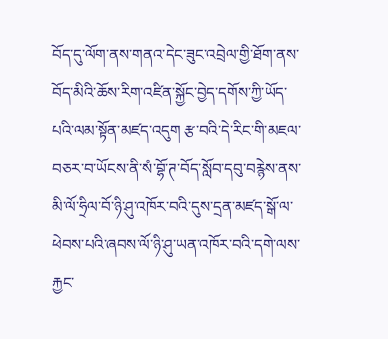བོད་དུ་ལོག་ནས་གནའ་དེང་ཟུང་འབྲེལ་གྱི་ཐོག་ནས་བོད་མིའི་ཆོས་རིག་འཛིན་སྐྱོང་བྱེད་དགོས་ཀྱི་ཡོད་པའི་ལམ་སྟོན་མཛད་འདུག རྩ་བའི་དེ་རིང་གི་མཇལ་བཅར་བ་ཡོངས་ནི་སཾ་བྷོ་ཊ་བོད་སློབ་དབུ་བརྙེས་ནས་མི་ལོ་ཧྲིལ་བོ་ཉི་ཤུ་འཁོར་བའི་དུས་དྲན་མཛད་སྒོ་ལ་ཕེབས་པའི་ཞབས་ལོ་ཉི་ཤུ་ཡན་འཁོར་བའི་དགེ་ལས་རྐྱང་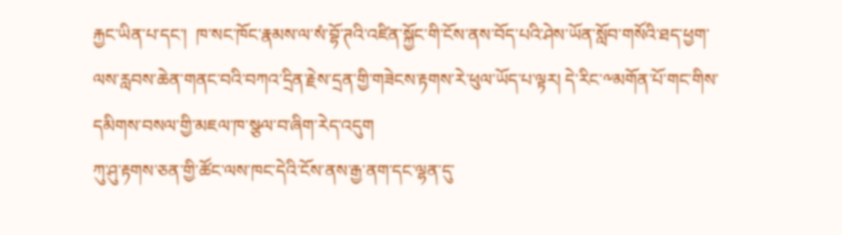རྐྱང་ཡིན་པ་དང་།  ཁ་སང་ཁོང་རྣམས་ལ་སཾ་བྷོ་ཊའི་འཛིན་སྐྱོང་གི་ངོས་ནས་བོད་པའི་ཤེས་ཡོན་སློབ་གསོའི་ཐད་ཕྱག་ལས་རླབས་ཆེན་གནང་བའི་བཀའ་དྲིན་རྗེས་དྲན་གྱི་གཟེངས་རྟགས་རེ་ཕུལ་ཡོད་པ་ལྟར། དེ་རིང་༸མགོན་པོ་གང་གིས་དམིགས་བསལ་གྱི་མཇལ་ཁ་སྩལ་བ་ཞིག་རེད་འདུག
ཀུ་ཤུ་རྟགས་ཅན་གྱི་ཚོང་ལས་ཁང་དེའི་ངོས་ནས་རྒྱ་ནག་དང་ལྷན་དུ་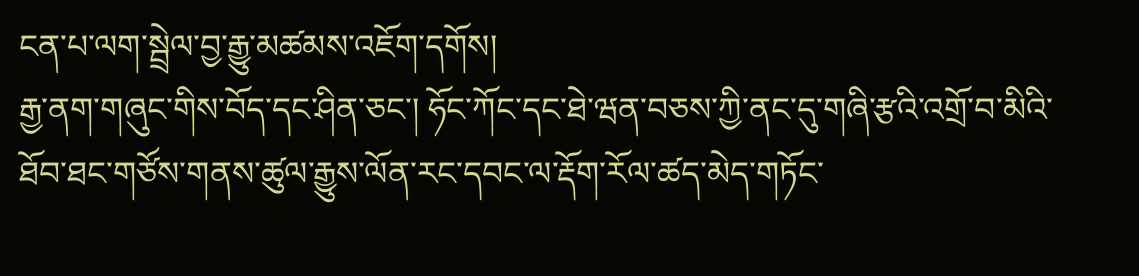ངན་པ་ལག་སྦྲེལ་བྱ་རྒྱུ་མཚམས་འཇོག་དགོས།
རྒྱ་ནག་གཞུང་གིས་བོད་དང་ཤིན་ཅང་། ཧོང་ཀོང་དང་ཐེ་ཝན་བཅས་ཀྱི་ནང་དུ་གཞི་རྩའི་འགྲོ་བ་མིའི་ཐོབ་ཐང་གཙོས་གནས་ཚུལ་རྒྱུས་ལོན་རང་དབང་ལ་རྡོག་རོལ་ཚད་མེད་གཏོང་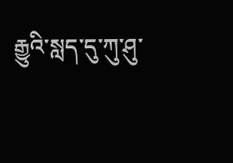རྒྱུའི་སླད་དུ་ཀུ་ཤུ་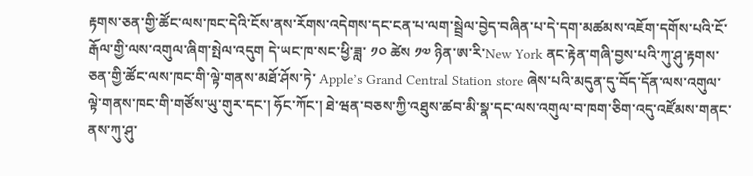རྟགས་ཅན་གྱི་ཚོང་ལས་ཁང་དེའི་ངོས་ནས་རོགས་འདེགས་དང་ངན་པ་ལག་སྦྲེལ་བྱེད་བཞིན་པ་དེ་དག་མཚམས་འཇོག་དགོས་པའི་ངོ་རྒོལ་གྱི་ལས་འགུལ་ཞིག་སྤེལ་འདུག དེ་ཡང་ཁ་སང་ཕྱི་ཟླ་ ༡༠ ཚེས ༡༧ ཉིན་ཨ་རི་New York ནང་རྟེན་གཞི་བྱས་པའི་ཀུ་ཤུ་རྟགས་ཅན་གྱི་ཚོང་ལས་ཁང་གི་ལྟེ་གནས་མཐོ་ཤོས་ཏེ་ Apple’s Grand Central Station store ཞེས་པའི་མདུན་དུ་བོད་དོན་ལས་འགུལ་ལྟེ་གནས་ཁང་གི་གཙོས་ཡུ་གུར་དང་། ཧོང་ཀོང་། ཐེ་ཝན་བཅས་ཀྱི་འཐུས་ཚབ་མི་སྣ་དང་ལས་འགུལ་བ་ཁག་ཅིག་འདུ་འཛོམས་གནང་ནས་ཀུ་ཤུ་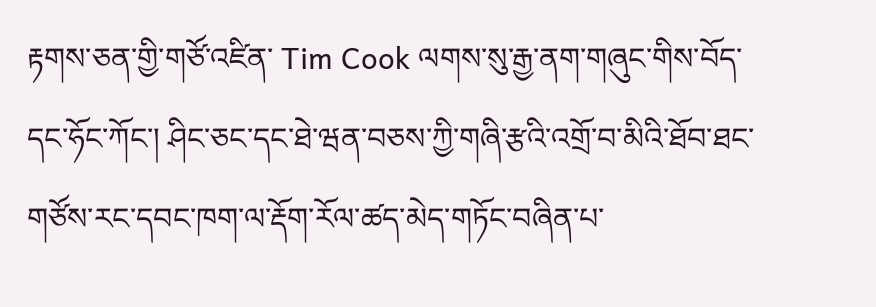རྟགས་ཅན་གྱི་གཙོ་འཛིན་ Tim Cook ལགས་སུ་རྒྱ་ནག་གཞུང་གིས་བོད་དང་ཧོང་ཀོང་། ཤིང་ཅང་དང་ཐེ་ཝན་བཅས་ཀྱི་གཞི་རྩའི་འགྲོ་བ་མིའི་ཐོབ་ཐང་གཙོས་རང་དབང་ཁག་ལ་རྡོག་རོལ་ཚད་མེད་གཏོང་བཞིན་པ་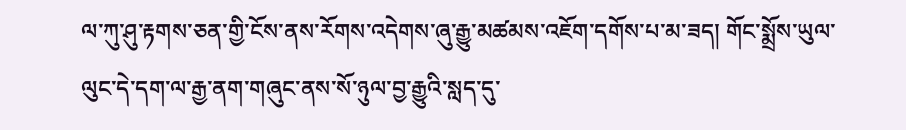ལ་ཀུ་ཤུ་རྟགས་ཅན་གྱི་ངོས་ནས་རོགས་འདེགས་ཞུ་རྒྱུ་མཚམས་འཇོག་དགོས་པ་མ་ཟད། གོང་སྨྲོས་ཡུལ་ལུང་དེ་དག་ལ་རྒྱ་ནག་གཞུང་ནས་སོ་ཉུལ་བྱ་རྒྱུའི་སླད་དུ་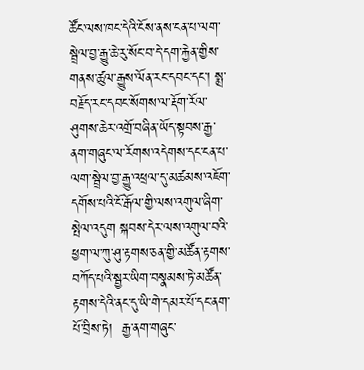ཚོང་ལས་ཁང་དེའི་ངོས་ནས་ངན་པ་ལག་སྦྲེལ་བྱ་རྒྱུ་ཆེ་རུ་སོང་བ་དེ་དག་རྐྱེན་གྱིས་གནས་ཚུལ་རྒྱུས་ལོན་རང་དབང་དང་། སྨྲ་བརྗོད་རང་དབང་སོགས་ལ་རྡོག་རོལ་ཤུགས་ཆེར་འགྲོ་བཞིན་ཡོད་སྟབས་རྒྱ་ནག་གཞུང་ལ་རོགས་འདེགས་དང་ངན་པ་ལག་སྦྲེལ་བྱ་རྒྱུ་འཕྲལ་དུ་མཚམས་འཇོག་དགོས་པའི་ངོ་རྒོལ་གྱི་ལས་འགུལ་ཞིག་སྤེལ་འདུག སྐབས་དེར་ལས་འགུལ་བའི་ཕྱག་ལ་ཀུ་ཤུ་རྟགས་ཅན་གྱི་མཚོན་རྟགས་བཀོད་པའི་སྦྱར་ཡིག་བསྣམས་ཏེ་མཚོན་རྟགས་དེའི་ནང་དུ་ཡི་གེ་དམར་པོ་དང་ནག་པོ་བྲིས་ཏེ།  རྒྱ་ནག་གཞུང་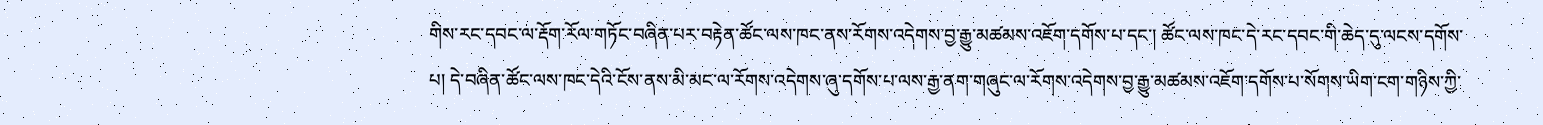གིས་རང་དབང་ལ་རྡོག་རོལ་གཏོང་བཞིན་པར་བརྟེན་ཚོང་ལས་ཁང་ནས་རོགས་འདེགས་བྱ་རྒྱུ་མཚམས་འཇོག་དགོས་པ་དང་། ཚོང་ལས་ཁང་དེ་རང་དབང་གི་ཆེད་དུ་ལངས་དགོས་པ། དེ་བཞིན་ཚོང་ལས་ཁང་དེའི་ངོས་ནས་མི་མང་ལ་རོགས་འདེགས་ཞུ་དགོས་པ་ལས་རྒྱ་ནག་གཞུང་ལ་རོགས་འདེགས་བྱ་རྒྱུ་མཚམས་འཇོག་དགོས་པ་སོགས་ཡིག་ངག་གཉིས་ཀྱི་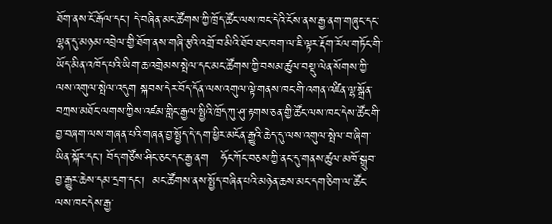ཐོག་ནས་ངོ་རྒོལ་དང་། དེ་བཞིན་མང་ཚོགས་ཀྱི་ཁྲོད་ཚོང་ལས་ཁང་དེའི་ངོས་ནས་རྒྱ་ནག་གཞུང་དང་ལྷན་དུ་མཉམ་འབྲེལ་གྱི་ཐོག་ནས་གཞི་རྩའི་འགྲོ་བ་མིའི་ཐོབ་ཐང་ཁག་ལ་ཇི་ལྟར་རྡོག་རོལ་གཏོང་གི་ཡོད་མིན་འཁོད་པའི་ཡིག་ཆ་འགྲེམས་སྤེལ་དང་མང་ཚོགས་ཀྱི་བསམ་ཚུལ་བསྡུ་ལེན་སོགས་ཀྱི་ལས་འགུལ་སྤེལ་འདུག སྐབས་དེར་བོད་དོན་ལས་འགུལ་ལྟེ་གནས་ཁང་གི་འགན་འཛིན་ལྷ་སྒྲོན་བཀྲས་མཐོང་ལགས་ཀྱིས་འཛམ་གླིང་རྒྱལ་སྤྱིའི་ཁྲོད་ཀུ་ཤུ་རྟགས་ཅན་གྱི་ཚོང་ལས་ཁང་དེས་ཚོང་གི་བྱ་བཞག་ལས་གཞན་པའི་གཞན་བྱ་སྤྱོད་དེ་དག་ཕྱིར་མངོན་རྒྱུའི་ཆེད་དུ་ལས་འགུལ་སྤེལ་བ་ཞིག་ཡིན་སྐོར་དང་། བོད་གཙོས་ཤིང་ཅང་དང་རྒྱ་ནག   ཧོང་ཀོང་བཅས་ཀྱི་ནང་དུ་གནས་ཚུལ་མཁོ་སྒྲུབ་བྱ་རྒྱུར་ཆེས་དམ་དྲག་དང་།  མང་ཚོགས་ནས་སྤྱོད་བཞིན་པའི་མཉེན་ཆས་མང་དག་ཅིག་ལ་ཚོང་ལས་ཁང་དེས་རྒྱ་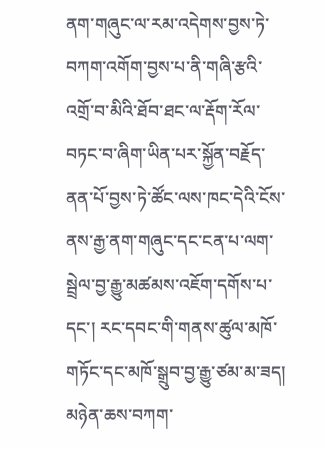ནག་གཞུང་ལ་རམ་འདེགས་བྱས་ཏེ་བཀག་འགོག་བྱས་པ་ནི་གཞི་རྩའི་འགྲོ་བ་མིའི་ཐོབ་ཐང་ལ་རྡོག་རོལ་བཏང་བ་ཞིག་ཡིན་པར་སྐྱོན་བརྗོད་ནན་པོ་བྱས་ཏེ་ཚོང་ལས་ཁང་དེའི་ངོས་ནས་རྒྱ་ནག་གཞུང་དང་ངན་པ་ལག་སྦྲེལ་བྱ་རྒྱུ་མཚམས་འཇོག་དགོས་པ་དང་། རང་དབང་གི་གནས་ཚུལ་མཁོ་གཏོང་དང་མཁོ་སྒྲུབ་བྱ་རྒྱུ་ཙམ་མ་ཟད། མཉེན་ཆས་བཀག་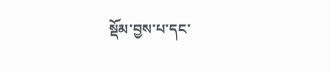སྡོམ་བྱས་པ་དང་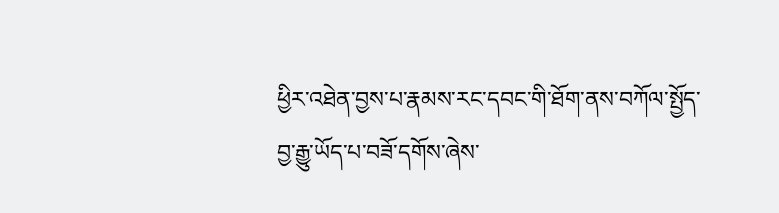ཕྱིར་འཐེན་བྱས་པ་རྣམས་རང་དབང་གི་ཐོག་ནས་བཀོལ་སྤྱོད་བྱ་རྒྱུ་ཡོད་པ་བཟོ་དགོས་ཞེས་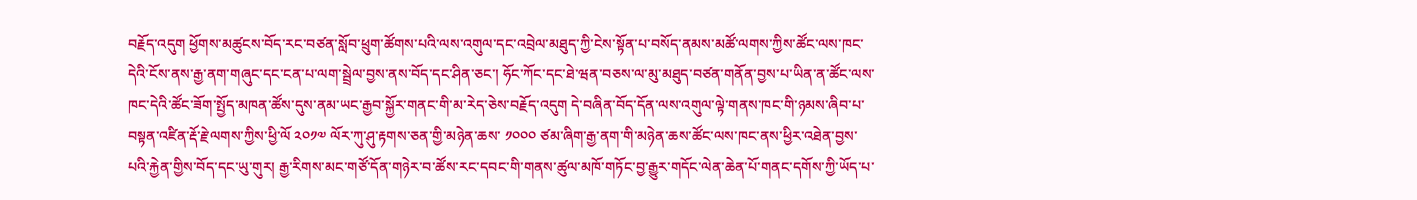བརྗོད་འདུག ཕྱོགས་མཚུངས་བོད་རང་བཙན་སློབ་ཕྲུག་ཚོགས་པའི་ལས་འགུལ་དང་འབྲེལ་མཐུད་ཀྱི་ངེས་སྟོན་པ་བསོད་ནམས་མཚོ་ལགས་ཀྱིས་ཚོང་ལས་ཁང་དེའི་ངོས་ནས་རྒྱ་ནག་གཞུང་དང་ངན་པ་ལག་སྦྲེལ་བྱས་ནས་བོད་དང་ཤིན་ཅང་། ཧོང་ཀོང་དང་ཐེ་ཝན་བཅས་ལ་མུ་མཐུད་བཙན་གནོན་བྱས་པ་ཡིན་ན་ཚོང་ལས་ཁང་དེའི་ཚོང་ཟོག་སྤྱོད་མཁན་ཚོས་དུས་ནམ་ཡང་རྒྱབ་སྐྱོར་གནང་གི་མ་རེད་ཅེས་བརྗོད་འདུག དེ་བཞིན་བོད་དོན་ལས་འགུལ་ལྟེ་གནས་ཁང་གི་ཉམས་ཞིབ་པ་བསྟན་འཛིན་རྡོ་རྗེ་ལགས་ཀྱིས་ཕྱི་ལོ ༢༠༡༧ ལོར་ཀུ་ཤུ་རྟགས་ཅན་གྱི་མཉེན་ཆས་ ༡༠༠༠ ཙམ་ཞིག་རྒྱ་ནག་གི་མཉེན་ཆས་ཚོང་ལས་ཁང་ནས་ཕྱིར་འཐེན་བྱས་པའི་རྐྱེན་གྱིས་བོད་དང་ཡུ་གུར། རྒྱ་རིགས་མང་གཙོ་དོན་གཉེར་བ་ཚོས་རང་དབང་གི་གནས་ཚུལ་མཁོ་གཏོང་བྱ་རྒྱུར་གདོང་ལེན་ཆེན་པོ་གནང་དགོས་ཀྱི་ཡོད་པ་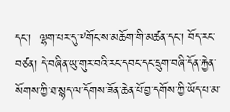དང་།  ལྷག་པར་དུ་༸གོང་ས་མཆོག་གི་མཚན་དང་། བོད་རང་བཙན། དེ་བཞིན་ཡུ་གུར་བའི་རང་དབང་དང་དྲུག་བཞི་དོན་རྐྱེན་སོགས་ཀྱི་ཐ་སྙད་ལ་དོགས་ཟོན་ཆེན་པོ་བྱ་དགོས་ཀྱི་ཡོད་པ་མ་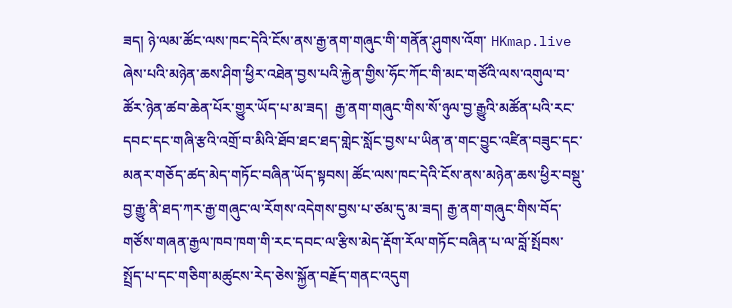ཟད། ཉེ་ལམ་ཚོང་ལས་ཁང་དེའི་ངོས་ནས་རྒྱ་ནག་གཞུང་གི་གནོན་ཤུགས་འོག་ HKmap.live ཞེས་པའི་མཉེན་ཆས་ཤིག་ཕྱིར་འཐེན་བྱས་པའི་རྐྱེན་གྱིས་ཧོང་ཀོང་གི་མང་གཙོའི་ལས་འགུལ་བ་ཚོར་ཉེན་ཚབ་ཆེན་པོར་གྱུར་ཡོད་པ་མ་ཟད།  རྒྱ་ནག་གཞུང་གིས་སོ་ཉུལ་བྱ་རྒྱུའི་མཚོན་པའི་རང་དབང་དང་གཞི་རྩའི་འགྲོ་བ་མིའི་ཐོབ་ཐང་ཐད་གླེང་སློང་བྱས་པ་ཡིན་ན་གང་བྱུང་འཛིན་བཟུང་དང་མནར་གཅོད་ཚད་མེད་གཏོང་བཞིན་ཡོད་སྟབས། ཚོང་ལས་ཁང་དེའི་ངོས་ནས་མཉེན་ཆས་ཕྱིར་བསྡུ་བྱ་རྒྱུ་ནི་ཐད་ཀར་རྒྱ་གཞུང་ལ་རོགས་འདེགས་བྱས་པ་ཙམ་དུ་མ་ཟད། རྒྱ་ནག་གཞུང་གིས་བོད་གཙོས་གཞན་རྒྱལ་ཁབ་ཁག་གི་རང་དབང་ལ་རྩིས་མེད་རྡོག་རོལ་གཏོང་བཞིན་པ་ལ་བློ་སྤོབས་སྤྲོད་པ་དང་གཅིག་མཚུངས་རེད་ཅེས་སྐྱོན་བརྗོད་གནང་འདུག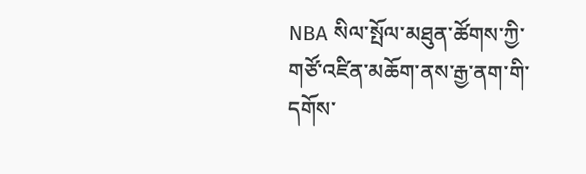NBA སིལ་སྤོལ་མཐུན་ཚོགས་ཀྱི་གཙོ་འཛིན་མཆོག་ནས་རྒྱ་ནག་གི་དགོས་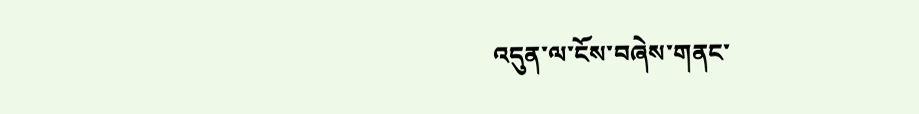འདུན་ལ་ངོས་བཞེས་གནང་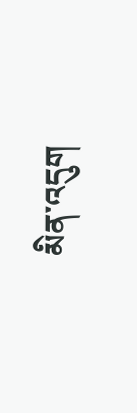མིན་འདུག